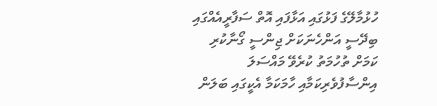ހުޅުމާލޭގެ ފަޅުގައި އަޅާފައި އޮތް ސަފާރީއެއްގައި ބިދޭސީ އަންހެނަކަށް ޖިންސީ ގޯނާކުރި ކަމަށް ތުހުމަތު ކުރެވޭ މައްސަލަ އިންސާފުވެރިކަމާއި ހާމަކަމާ އެކީގައި ބަލަން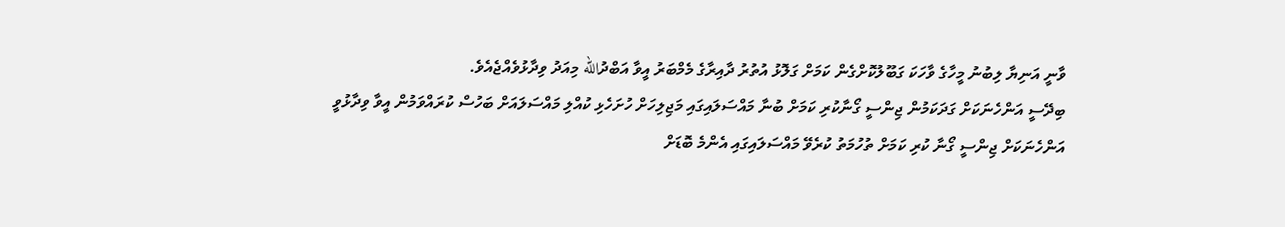ވާނީ އަނިޔާ ލިބުނު މީހާގެ ވާހަކަ ގަބޫލުކޮށްގެން ކަމަށް ގަލޮޅު އުތުރު ދާއިރާގެ މެމްބަރު އީވާ އަބްދުالله މިއަދު ވިދާޅުވެއްޖެއެވެ.
ބިދޭސީ އަންހެނަކަށް ގަދަކަމުން ޖިންސީ ގޯނާކުރި ކަމަށް ބުނާ މައްސަލައިގައި މަޖިލިހަށް ހުށަހެޅި ކުއްލި މައްސަލައަށް ބަހުސް ކުރައްވަމުން އީވާ ވިދާޅުވީ އަންހެނަކަށް ޖިންސީ ގޯނާ ކުރި ކަމަށް ތުހުމަތު ކުރެވޭ މައްސަލައިގައި އެންމެ ބޮޑަށް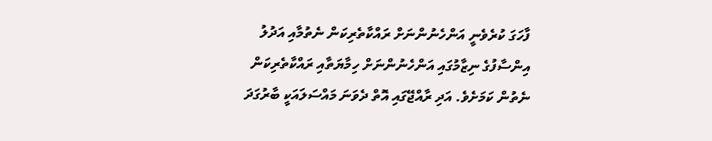ފާހަގަ ކުރެވެނީ އަންހެނުންނަށް ރައްކާތެރިކަން ނެތުމާއި އަދުލު އިންސާފުގެ ނިޒާމުގައި އަންހެނުންނަށް ހިމާޔަތާއި ރައްކާތެރިކަން ނެތުން ކަމަށެވެ. އަދި ރާއްޖޭގައި އޮތް ދެވަނަ މައްސަލައަކީ ބާރުގަދަ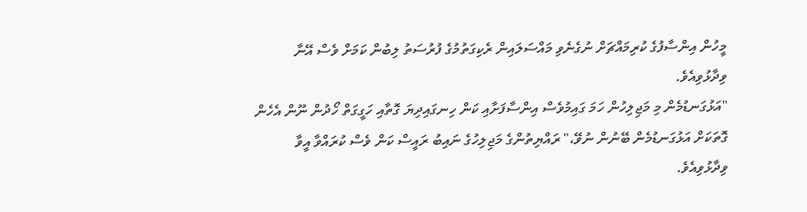މީހުން އިންސާފުގެ ކުރިމައްޗަށް ނުގެނެވި މައްސަލައިން ރެކިގަތުމުގެ ފުރުސަތު ލިބުން ކަމަށް ވެސް އޭނާ ވިދާޅުވިއެވެ.
"އަޅުގަނޑުމެން މި މަޖިލިހުން ހަމަ ގައިމުވެސް އިންސާފަށާއި ކަން ހިނގައިދިޔަ ގޮތާއި ހަގީގަތް ހޯދުން ނޫން އެހެން ގޮތަކަށް އަޅުގަނޑުމެން ބޭނުން ނުވޭ،" ރައްޔިތުންގެ މަޖިލިހުގެ ނައިބު ރައީސް ކަން ވެސް ކުރައްވާ އީވާ ވިދާޅުވިއެވެ.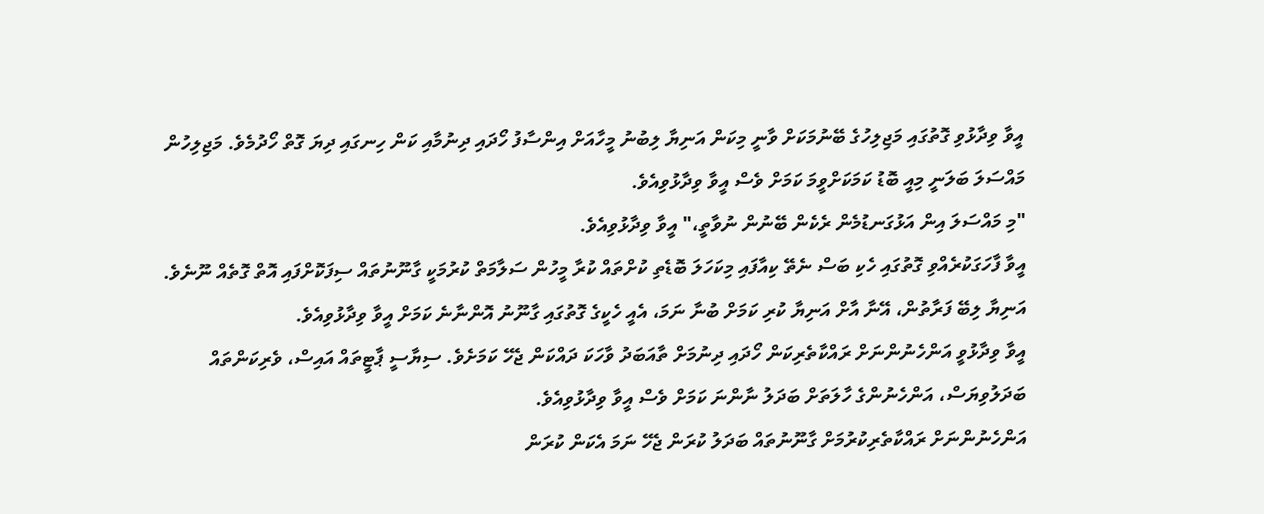އީވާ ވިދާޅުވި ގޮތުގައި މަޖިލިހުގެ ބޭނުމަކަށް ވާނީ މިކަން އަނިޔާ ލިބުނު މީހާއަށް އިންސާފު ހޯދައި ދިނުމާއި ކަން ހިނގައި ދިޔަ ގޮތް ހޯދުމެވެ. މަޖިލިހުން މައްސަލަ ބަލަނީ މިއީ ބޮޑު ކަމަކަށްވީމަ ކަމަށް ވެސް އީވާ ވިދާޅުވިއެވެ.
"މި މައްސަލަ އިން އަޅުގަނޑުމެން ރެކެން ބޭނުން ނުވާތީ،" އީވާ ވިދާޅުވިއެވެ.
އީވާ ފާހަގަކުރެއްވި ގޮތުގައި ހެކި ބަސް ނެތޭ ކިއާފައި މިކަހަލަ ބޮޑެތި ކުށްތައް ކުރާ މީހުން ސަލާމަތް ކުރުމަކީ ގާނޫނުތައް ސިފަކޮށްފައި އޮތް ގޮތެއް ނޫނެވެ. އަނިޔާ ލިބޭ ފަރާތުން، އޭނާ އާށް އަނިޔާ ކުރި ކަމަށް ބުނާ ނަމަ، އެއީ ހެކީގެ ގޮތުގައި ގާނޫނު އޮންނާނެ ކަމަށް އީވާ ވިދާޅުވިއެވެ.
އީވާ ވިދާޅުވީ އަންހެނުންނަށް ރައްކާތެރިކަން ހޯދައި ދިނުމަށް ތާއަބަދު ވާހަކަ ދައްކަން ޖެހޭ ކަމަށެވެ. ސިޔާސީ ޕާޓީތައް އައިސް، ވެރިކަންތައް ބަދަލުވިޔަސް، އަންހެނުންގެ ހާލަތަށް ބަދަލު ނާންނަ ކަމަށް ވެސް އީވާ ވިދާޅުވިއެވެ.
އަންހެނުންނަށް ރައްކާތެރިކުރުމަށް ގާނޫނުތައް ބަދަލު ކުރަން ޖެހޭ ނަމަ އެކަން ކުރަން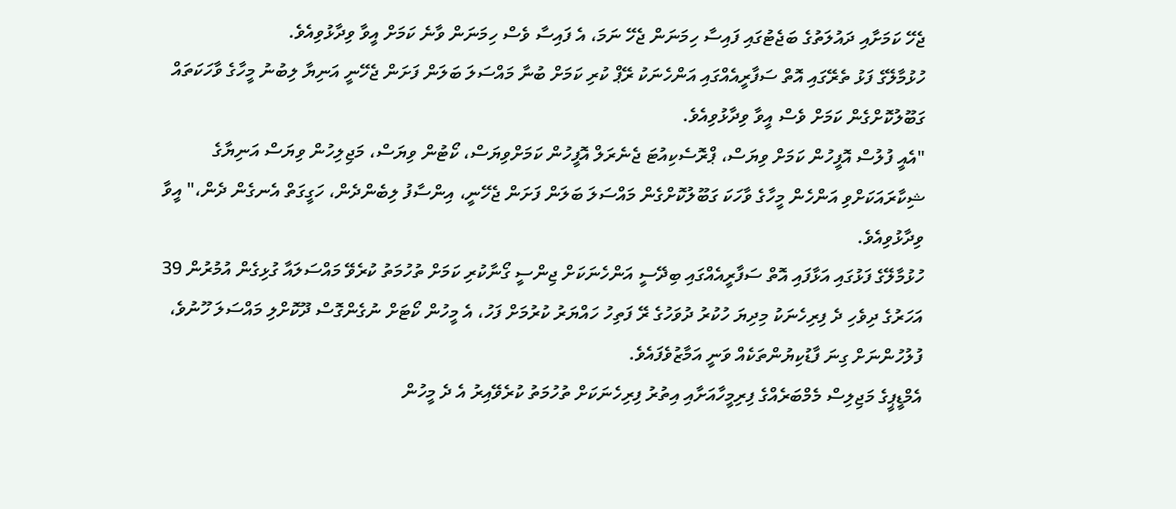ޖެހޭ ކަމަށާއި ދައުލަތުގެ ބަޖެޓުގައި ފައިސާ ހިމަނަން ޖެހޭ ނަމަ، އެ ފައިސާ ވެސް ހިމަނަން ވާނެ ކަމަށް އީވާ ވިދާޅުވިއެވެ.
ހުޅުމާލޭގެ ފަޅު ތެރޭގައި އޮތް ސަފާރީއެއްގައި އަންހެނަކު ރޭޕް ކުރި ކަމަށް ބުނާ މައްސަލަ ބަލަން ފަށަން ޖެހޭނީ އަނިޔާ ލިބުނު މީހާގެ ވާހަކަތައް ގަބޫލުކޮށްގެން ކަމަށް ވެސް އީވާ ވިދާޅުވިއެވެ.
"އެއީ ފުލުސް އޮފީހުން ކަމަށް ވިޔަސް، ޕްރޮސެކިއުޓަ ޖެނެރަލް އޮފީހުން ކަމަށްވިޔަސް، ކޯޓުން ވިޔަސް، މަޖިލިހުން ވިޔަސް އަނިޔާގެ ޝިކާރައަކަށްވި އަންހެން މީހާގެ ވާހަކަ ގަބޫލުކޮށްގެން މައްސަލަ ބަލަން ފަށަން ޖެހޭނީ، އިންސާފު ލިބެންދެން، ހަގީގަތް އެނގެން ދެން،" އީވާ ވިދާޅުވިއެވެ.
ހުޅުމާލޭގެ ފަޅުގައި އަޅާފައި އޮތް ސަފާރީއެއްގައި ބިދޭސީ އަންހެނަކަށް ޖިންސީ ގޯނާކުރި ކަމަށް ތުހުމަތު ކުރެވޭ މައްސަލައާ ގުޅިގެން އުމުރުން 39 އަހަރުގެ ދިވެހި ދެ ފިރިހެނަކު މިދިޔަ ހުކުރު ދުވަހުގެ ރޭ ފަތިހު ހައްޔަރު ކުރުމަށް ފަހު، އެ މީހުން ކޯޓަށް ނުގެންގޮސް ދޫކޮށްލި މައްސަލަ ހޫނުވެ، ފުލުހުންނަށް ގިނަ ފާޑުކިޔުންތަކެއް ވަނީ އަމާޒުވެފައެވެ.
އެމްޑީޕީގެ މަޖިލިސް މެމްބަރެއްގެ ފިރިމީހާއަށާއި އިތުރު ފިރިހެނަކަށް ތުހުމަތު ކުރެވޭއިރު އެ ދެ މީހުން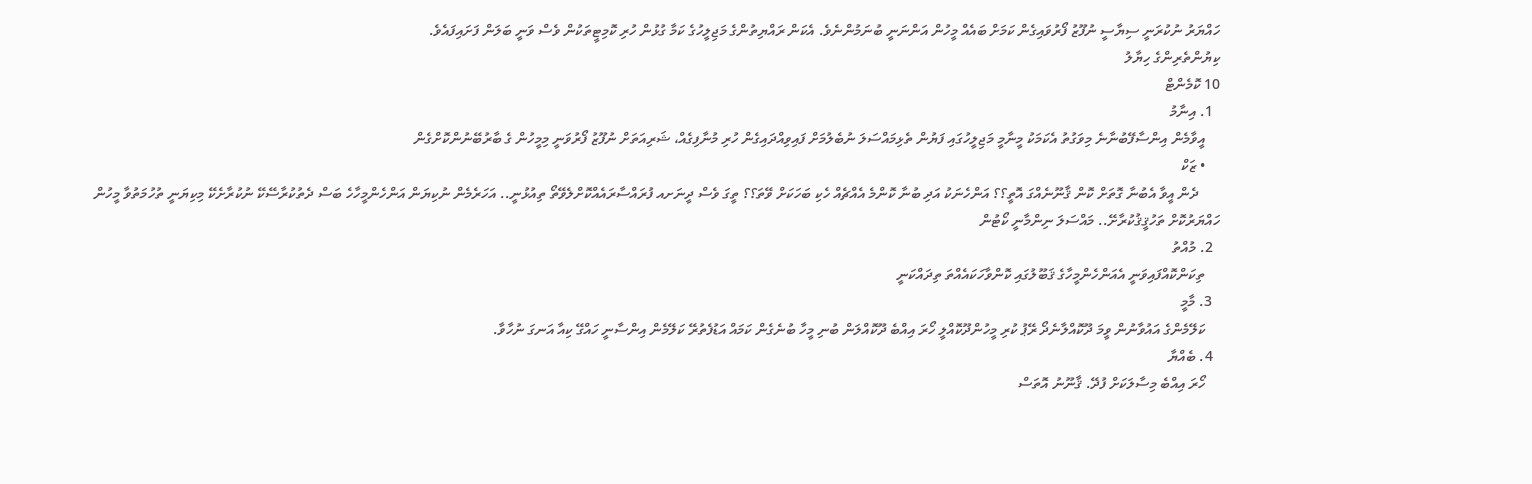ހައްޔަރު ނުކުރަނީ ސިޔާސީ ނުފޫޒު ފޯރުވައިގެން ކަމަށް ބައެއް މީހުން އަންނަނީ ބުނަމުންނެވެ. އެކަން ރައްޔިތުންގެ މަޖިލީހުގެ ކަމާ ގުޅުން ހުރި ކޮމިޓީތަކުން ވެސް ވަނީ ބަލަން ފަށައިފައެވެ.
ކިޔުންތެރިންގެ ހިޔާލު
10 ކޮމެންޓް
  1. އިނާމު
    އީވާމެން އިންސާފޭބުނާނެ މިވަގުތު އެކަމަކު މީނާމީ މަޖިލީހުގައި ފަޔުން ތެޅިމައްސަލަ ނުބެލުމަށް ފައިވިއްދައިގެން ހުރި މުނާފިގެއް، ޝަރިއަތަށް ނުފޫޒު ފޯރުވަނީ މިމީހުން ގެ ބާރުބޭނުންކޮށްގެން
    • ޒަކް
      ދެން އީވާ އެބުނާ ގޮތަށް ކޮން ޤާނޫނެއްގަ އޮތީ؟؟ އަންހެނަކު އަދި ބުނާ ކޮންމެ އެއްޗެއް ހެކި ބަހަކަށް ވޭތަ؟؟ ތީގަ ވެސް ދީނަށއ ފުރައްސާރައެއްކޮށްލެވޭތޯ ތިއުޅުނީ.. އަހަރެމެން ނުކިޔަން އަންހެންމީހާހެ ބަސް ދެތުކުރާސޭކޭ ނުކުރާށެކޭ މިކިޔަނީ ތުހުމަތުވާ މީހުން ހައްޔަރުކޮށް ތަހުޤީޤުކުރާށޭ.. މައްސަލަ ނިންމާނީ ކޯޓުން
  2. މުއްތު
    ތިކަންކޮއްފައިވަނީ އެއަންހެންމީހާގެ ޤަބޫލުގައި ކޮންވާހަކައެއްތަ ތިދައްކަނީ
  3. މާމީ
    ކަލޭމެންގެ އައުވާނުން ވީމަ ދޫކޮއްލާނެދޯ ރޭޕު ކުރި މީހުންދޫކޮއްލީ ހޯރަ އިއްބެ ދޫކޮއްލަން ބުނި މީހާ ބުނެގެން ކަމައް އަޑުފެތުރޭ ކަލޭމެން އިންސާނީ ހައްގޭ ކިއާ އަނގަ ނުހާވާ.
  4. ބެއްޔާ
    ހޯރަ އިއްބެ މިސާލަކަށް ފުދޭ. ޤާނޫނު އޮތަސް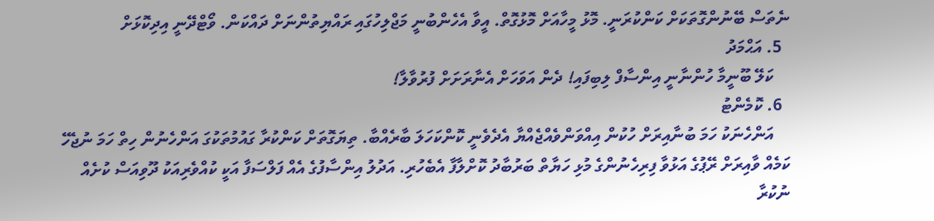ނެތަސް ބޭނުންގޮތަކަށް ކަންކުރަނީ. މޮޅު މީހާއަށް މޮޅުގޮތް. އީވާ އެހެންބުނީ މަޖްލިހުގައި ރައްޔިތުންނަށް ދައްކަން. ވޯޓްދޭނީ އިދިކޮޅަށް
  5. އަޙްމަދު
    ކަލޭ ބޫނީމާ ހުންނާނީ އިންސާފް ލިބިފައި! ދެން އަވަހަށް އެނާރަށަށް ފުރުވާލާ!
  6. ކޮމެންޓު
    އަންހެނަކު ހަމަ ބުނާއިރަށް ހުކުން އިއްވަންވެއްޖެއްޔާ އެދެވެނީ ކޮންކަހަލަ ބާރެއްބާ. ތިޔަގޮތަށް ކަންކުރާ ގައުމުތަކުގަ އަންހެނުން ހިތް ހަމަ ނުޖެހޭ ކަމެއް ވާއިރަށް ރޭޕުގެ އަޅުވާ ފިރިހެނުންގެ މުޅި ހަޔާތް ބަރުބާދު ކޮށްލާފާ އެބެހުރި. އަދުލު އިންސާފުގެ އެއް ފަލްސަފާ އަކީ ކުއްވެރިއަކު ދޫވިއަސް ކުށެއް ނުކުރާ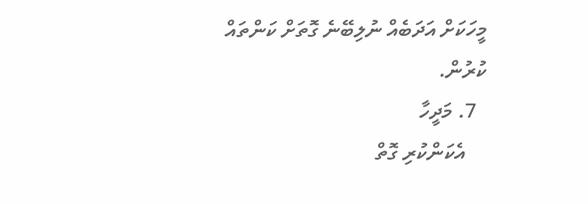މީހަކަށް އަދަބެއް ނުލިބޭނެ ގޮތަށް ކަންތައް ކުރުން.
  7. މަދީހާ
    އެކަންކުރި ގޮތް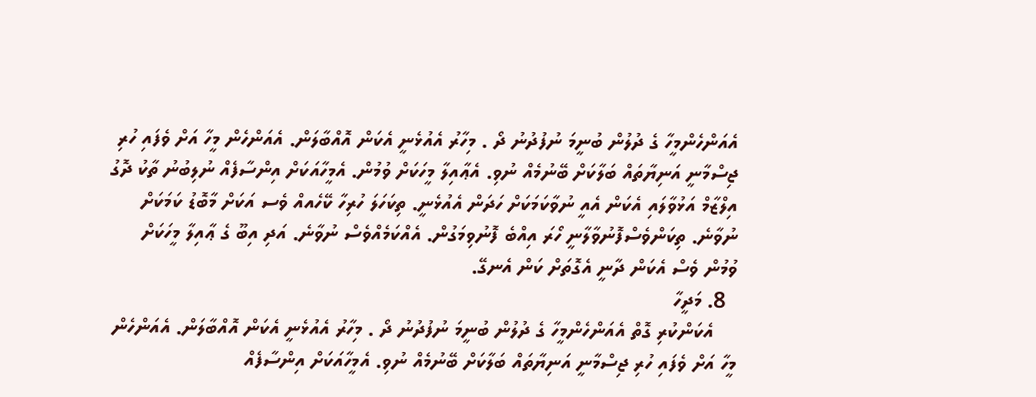އެއަންހެންމީހާ ގެ ދުލުން ބުނީމަ ނުފުދުނު ދޯ . މިހާރު އެއުޅެނީ އެކަން އޮއްބާލަން. އެއަންހެން މީހާ އަށް ވެފައި ހުރި ޖިސްމާނީ އަނިޔާތައް ބަލާކަށް ބޭނުމެއް ނުވި. އެޢާއިލާ މީހަކަށް ވުމުން. އެމީހާއަކަށް އިންސާފެއް ނުލިބުނު ތާކު ދޮގު އިލްޒާމް އަޅުވާލައި އެކަން އެއީ ނުވާކަމަކަށް ހަދަން އެއުޅެނީ. ތިކަހަލަ ހުރިހާ ކޭހެއއް ވެސ އަކަށް މާބޮޑު ކަމަކަށް ނުވާނެ. ތިކަންވެސްފޮނުވާލާނީ ހޯރަ އިއްބެ ފޮނުވިމަގުން. އެއްކަމެއްވެސް ނުވާނެ. އަދި އިބޫ ގެ ޢާއިލާ މީހަކަށް ވުމުން ވެސް އެކަން ދާނީ އެގޮތަށް ކަން އެނގޭ.
  8. މަދީހާ
    އެކަންކުރި ގޮތް އެއަންހެންމީހާ ގެ ދުލުން ބުނީމަ ނުފުދުނު ދޯ . މިހާރު އެއުޅެނީ އެކަން އޮއްބާލަން. އެއަންހެން މީހާ އަށް ވެފައި ހުރި ޖިސްމާނީ އަނިޔާތައް ބަލާކަށް ބޭނުމެއް ނުވި. އެމީހާއަކަށް އިންސާފެއް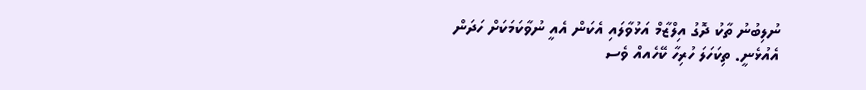ނުލިބުނު ތާކު ދޮގު އިލްޒާމް އަޅުވާލައި އެކަން އެއީ ނުވާކަމަކަށް ހަދަން އެއުޅެނީ. ތިކަހަލަ ހުރިހާ ކޭހެއއް ވެސ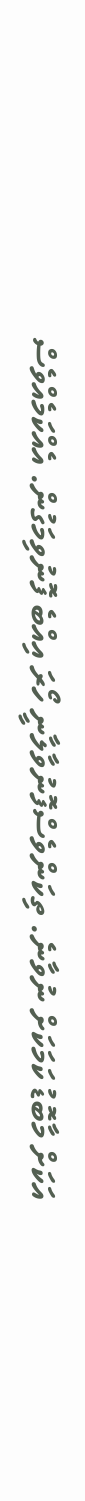އަކަށް މާބޮޑު ކަމަކަށް ނުވާނެ. ތިކަންވެސްފޮނުވާލާނީ ހޯރަ އިއްބެ ފޮނުވިމަގުން. އެއްކަމެއްވެސް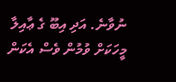ނުވާނެ. އަދި އިބޫ ގެ ޢާއިލާ މީހަކަށް ވުމުން ވެސް އެކަން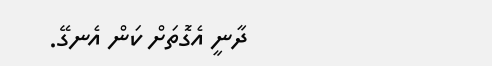ދާނީ އެގޮތަށް ކަން އެނގޭ.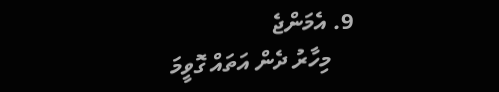9. އެމަންޖެ
    މިހާރު ދެން އަތައް ގޮވީމަ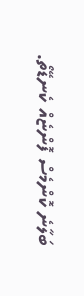ބަލާނެ ކޮންމެސް ފޮންޏެއް ކެނޑޭތޯ.